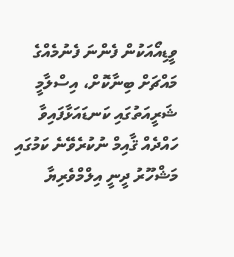ވީޑިއޯއަކުން ފެންނަ ފެނުމެއްގެ މައްޗަށް ބިނާކޮށް، އިސްލާމީ ޝަރީއަތުގައި ކަނޑައަޅާފައިވާ ހައްދެއް ޤާއިމް ނުކުރެވޭނެ ކަމުގައި މަޝްހޫރު ދީނީ އިލްމްވެރިޔާ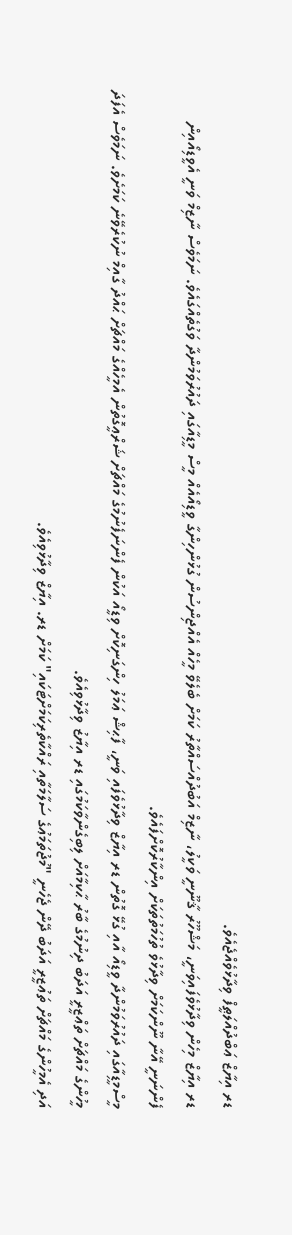ޑރ އިޔާޒް ޢަބްދުއްލަޠީފް ވިދާޅުވެއްޖެއެވެ.
ޑރ އިޔާޒް މިހެން ވިދާޅުވެފައިވަނީ، މަޝްހޫރު ޤާނޫނީ ވަކީލު، ނާޒިމް އަބުދުއްސައްތާރު ކަމަށް ބެލެވޭ މީހެއް އެއްޖިންސުން ގުޅުންހިންގާ ވީޑިއޯއެއް މީސް މީޑިއާގައި ދައުރުވަމުންދާ ވަގުތެއްގައެވެ. ނަމަވެސް ނާޒިމް ވަނީ އެވީޑިއޯއިން ފެންނަނީ އޭނާ ނޫންކަމަށް ވިދާޅުވެ ތުހުމަތުތަކަށް އިންކާރުކޮށްފައެވެ.
މީސްމީޑިއާގައި ދައުރުވަމުންދާ ވީޑިއޯ އާއި ގުޅޭ ގޮތުން ޑރ އިޔާޒް ވިދާޅުވެފައި ވަނީ، ފާޙިޝް ޢަމަލު ހިންގަނިކޮށް ވިޑީއޯ އަކުން ފެންނަފެނުމުގެ މައްޗަށް ޝަރްޢީގޮތުން އެމީހެއްގެ މައްޗަށް ޙައްދު ގާއިމް ނުކުރެވޭނެ ކަމަށެވެ. ނަމަވެސް އެފަދަ މީހުންގެ މައްޗަށް ތަޢްޒީރީ އަދަބު ދިނުމުގެ ބާރު ޙާކިމާއަށް ލިބިގެންވާކަމުގައި ޑރ އިޔާޒު ވިދާޅުވިއެވެ.
އަދި އެމީހުންގެ މައްޗަށް ތަޢުޒީރީ އަދަބު ދޭން ޖެހެނީ "މުޖުތަމަޢުގެ ސަލާމަތާއި ރައްކާތެރިކަމަށްޓަކައި" ކަމަށް ޑރ. އިޔާޒް ވިދާޅުވިއެވެ.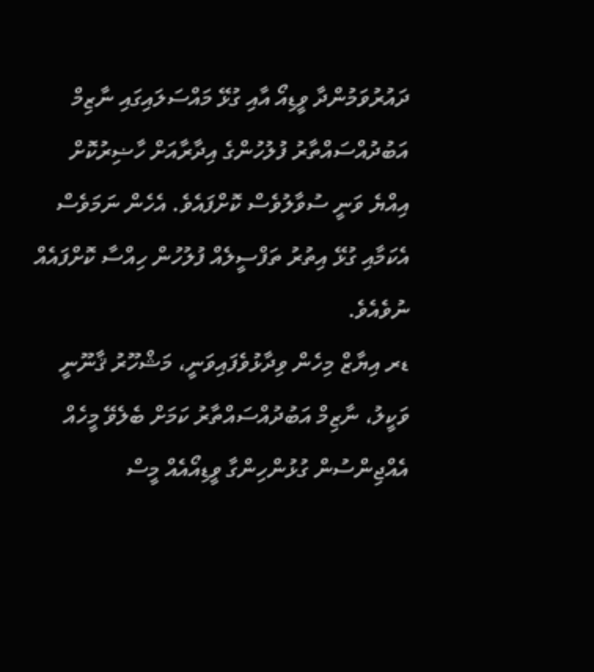ދައުރުވަމުންދާ ވީޑިއޯ އާއި ގުޅޭ މައްސަލައިގައި ނާޒިމް އަބުދުއްސައްތާރު ފުލުހުންގެ އިދާރާއަށް ހާޟިރުކޮށް އިއްޔެ ވަނީ ސުވާލުވެސް ކޮށްފައެވެ. އެހެން ނަމަވެސް އެކަމާއި ގުޅޭ އިތުރު ތަފްސީލެއް ފުލުހުން ހިއްސާ ކޮށްފައެއް ނުވެއެވެ.
ޑރ އިޔާޒް މިހެން ވިދާޅުވެފައިވަނީ، މަޝްހޫރު ޤާނޫނީ ވަކީލު، ނާޒިމް އަބުދުއްސައްތާރު ކަމަށް ބެލެވޭ މީހެއް އެއްޖިންސުން ގުޅުންހިންގާ ވީޑިއޯއެއް މީސް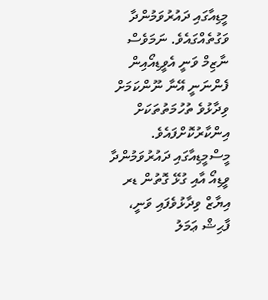މީޑިއާގައި ދައުރުވަމުންދާ ވަގުތެއްގައެވެ. ނަމަވެސް ނާޒިމް ވަނީ އެވީޑިއޯއިން ފެންނަނީ އޭނާ ނޫންކަމަށް ވިދާޅުވެ ތުހުމަތުތަކަށް އިންކާރުކޮށްފައެވެ.
މީސްމީޑިއާގައި ދައުރުވަމުންދާ ވީޑިއޯ އާއި ގުޅޭ ގޮތުން ޑރ އިޔާޒް ވިދާޅުވެފައި ވަނީ، ފާޙިޝް ޢަމަލު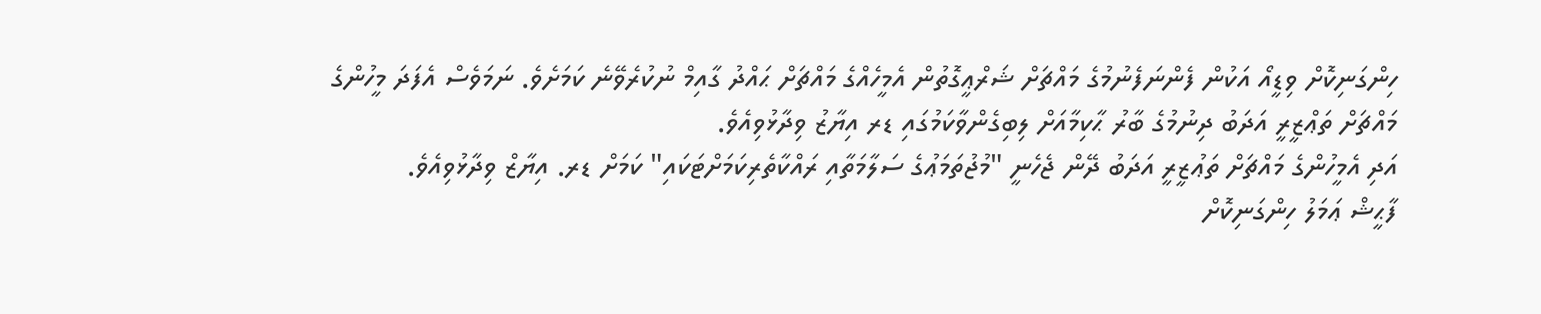ހިންގަނިކޮށް ވިޑީއޯ އަކުން ފެންނަފެނުމުގެ މައްޗަށް ޝަރްޢީގޮތުން އެމީހެއްގެ މައްޗަށް ޙައްދު ގާއިމް ނުކުރެވޭނެ ކަމަށެވެ. ނަމަވެސް އެފަދަ މީހުންގެ މައްޗަށް ތަޢްޒީރީ އަދަބު ދިނުމުގެ ބާރު ޙާކިމާއަށް ލިބިގެންވާކަމުގައި ޑރ އިޔާޒު ވިދާޅުވިއެވެ.
އަދި އެމީހުންގެ މައްޗަށް ތަޢުޒީރީ އަދަބު ދޭން ޖެހެނީ "މުޖުތަމަޢުގެ ސަލާމަތާއި ރައްކާތެރިކަމަށްޓަކައި" ކަމަށް ޑރ. އިޔާޒް ވިދާޅުވިއެވެ.
ފާޙީޝް ޢަމަލު ހިންގަނިކޮށް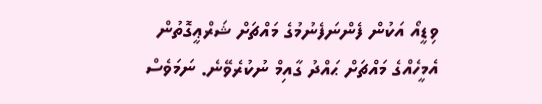ވިޑީއޯ އަކުން ފެންނަފެނުމުގެ މައްޗަށް ޝަރްޢީގޮތުން އެމީހެއްގެ މައްޗަށް ޙައްދު ގާއިމް ނުކުރެވޭނެ. ނަމަވެސް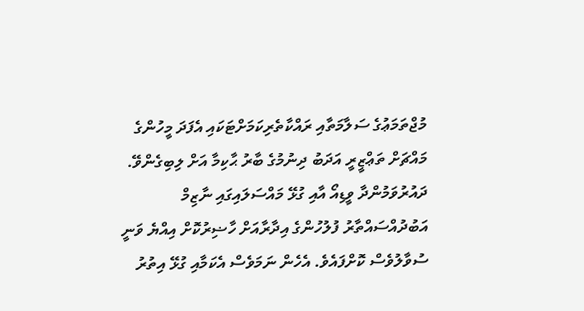މުޖްތަމަޢުގެ ސަލާމަތާއި ރައްކާތެރިކަމަށްޓަކައި އެފަދަ މީހުންގެ މައްޗަށް ތަޢްޒީރީ އަދަބު ދިނުމުގެ ބާރު ޙާކިމާ އަށް ލިބިގެންވޭ.
ދައުރުވަމުންދާ ވީޑިއޯ އާއި ގުޅޭ މައްސަލައިގައި ނާޒިމް އަބުދުއްސައްތާރު ފުލުހުންގެ އިދާރާއަށް ހާޟިރުކޮށް އިއްޔެ ވަނީ ސުވާލުވެސް ކޮށްފައެވެ. އެހެން ނަމަވެސް އެކަމާއި ގުޅޭ އިތުރު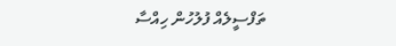ތަފްސީލެއް ފުލުހުން ހިއްސާ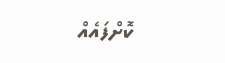ކޮށްފައެއް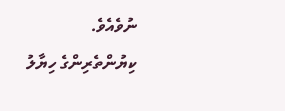ނުވެއެވެ.
ކިޔުންތެރިންގެ ހިޔާލު